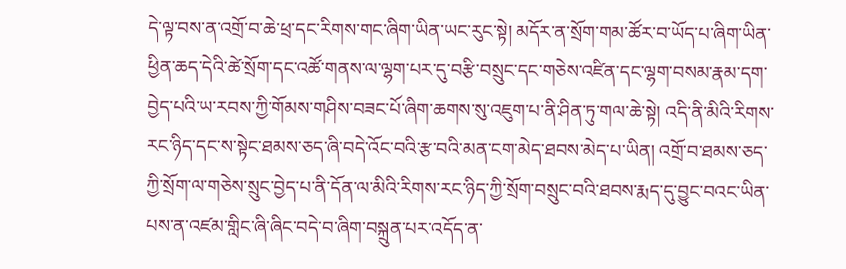དེ་ལྟ་བས་ན་འགྲོ་བ་ཆེ་ཕྲ་དང་རིགས་གང་ཞིག་ཡིན་ཡང་རུང་སྟེ། མདོར་ན་སྲོག་གམ་ཚོར་བ་ཡོད་པ་ཞིག་ཡིན་ཕྱིན་ཆད་དེའི་ཚེ་སྲོག་དང་འཚོ་གནས་ལ་ལྷག་པར་དུ་བརྩི་བསྲུང་དང་གཅེས་འཛིན་དང་ལྷག་བསམ་རྣམ་དག་བྱེད་པའི་ཡ་རབས་ཀྱི་གོམས་གཤིས་བཟང་པོ་ཞིག་ཆགས་སུ་འཇུག་པ་ནི་ཤིན་ཏུ་གལ་ཆེ་སྟེ། འདི་ནི་མིའི་རིགས་རང་ཉིད་དང་ས་སྟེང་ཐམས་ཅད་ཞི་བདེ་འོང་བའི་རྩ་བའི་མན་ངག་མེད་ཐབས་མེད་པ་ཡིན། འགྲོ་བ་ཐམས་ཅད་ཀྱི་སྲོག་ལ་གཅེས་སྲུང་བྱེད་པ་ནི་དོན་ལ་མིའི་རིགས་རང་ཉིད་ཀྱི་སྲོག་བསྲུང་བའི་ཐབས་རྨད་དུ་བྱུང་བའང་ཡིན་པས་ན་འཛམ་གླིང་ཞི་ཞིང་བདེ་བ་ཞིག་བསྐྲུན་པར་འདོད་ན་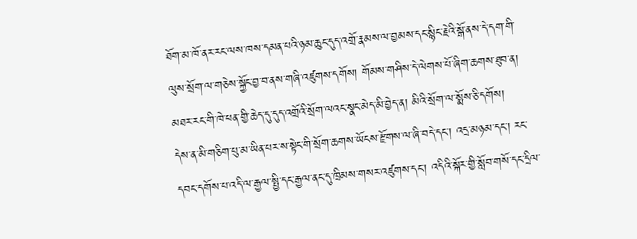ཐོག་མ་ཁོ་ནར་རང་ལས་ཁས་དམན་པའི་ཉམ་ཆུང་དུད་འགྲོ་རྣམས་ལ་བྱམས་དང་སྙིང་རྗེའི་སྒོ་ནས་དེ་དག་གི་ལུས་སྲོག་ལ་གཅེས་སྐྱོང་བྱ་བ་ནས་གཞི་འཛུགས་དགོས། གོམས་གཤིས་དེ་ལེགས་པོ་ཞིག་ཆགས་ཐུབ་ན། མཐར་རང་གི་ཁེ་ཕན་གྱི་ཆེད་དུ་དུད་འགྲོའི་སྲོག་ལའང་སྣང་མེད་མི་བྱེད་ན། མིའི་སྲོག་ལ་སྨོས་ཅི་དགོས།
དེས་ན་མི་གཅིག་པུ་མ་ཡིན་པར་ས་སྟེང་གི་སྲོག་ཆགས་ཡོངས་རྫོགས་ལ་ཞི་བདེ་དང་། འདྲ་མཉམ་དང་། རང་དབང་དགོས་པ་འདི་ལ་རྒྱལ་སྤྱི་དང་རྒྱལ་ནང་དུ་ཁྲིམས་གསར་འཛུགས་དང་། འདིའི་སྐོར་གྱི་སློབ་གསོ་དང་དྲིལ་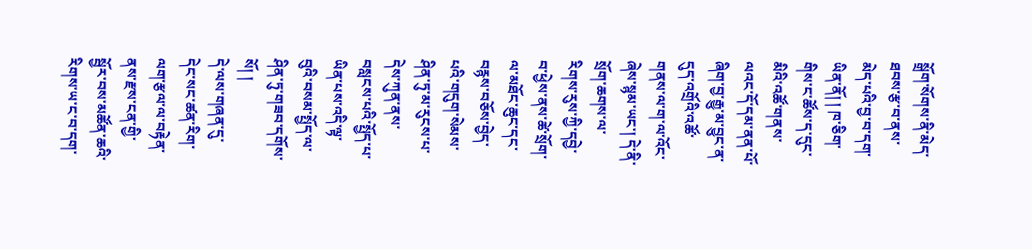སྒྲོག་སོགས་ནི་མེད་ཐབས་རྩ་བ་ནས་མེད་པའི་བྱ་བ་དག་ཡིན་ནོ། ། ཁ་ཅིག་གིས་ང་ཚོས་ད་དུང་མིའི་འཚོ་གནས་ལའང་དོ་དམ་ནན་པོ་ཞིག་བྱ་རྒྱུ་མ་བྱུང་ན་དུད་འགྲོའི་འཚོ་གནས་ལ་ག་ལ་འོང་ཞེས་སྙམ་ཡང་། དེ་ནི་སྲོག་ཆགས་ལ་རིགས་རུས་ཀྱི་དབྱེ་བ་ཕྱེས་ནས་ཚེ་སྲོག་ལ་མཐོང་ཆུང་དང་བརྙས་བཅོས་བྱེད་པའི་གདུག་སེམས་ཤིན་ཏུ་མ་རུངས་པ་དེས་ཀུན་ནས་བསླངས་པའི་སྤྱོད་པ་ཡིན་པས་འདི་ལྟ་བུའི་བསམ་སྤྱོད་ལ་ཤིན་ཏུ་གཟབ་དགོས་སོ། །
དེ་ལས་གཞན་དུ་དེང་སང་ཚན་རིག་ལག་རྩལ་ལ་བརྟེན་ནས་རྫས་ངན་གྱི་སྦྱོར་བས་མཚོན་ཆའི་རིགས་ཡ་ང་བ་དག་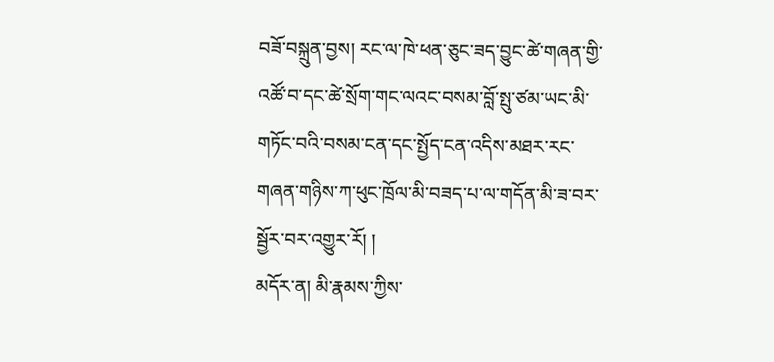བཟོ་བསྐྲུན་བྱས། རང་ལ་ཁེ་ཕན་ཅུང་ཟད་བྱུང་ཚེ་གཞན་གྱི་འཚོ་བ་དང་ཚེ་སྲོག་གང་ལའང་བསམ་བློ་སྤུ་ཙམ་ཡང་མི་གཏོང་བའི་བསམ་ངན་དང་སྤྱོད་ངན་འདིས་མཐར་རང་གཞན་གཉིས་ཀ་ཕུང་ཁྲོལ་མི་བཟད་པ་ལ་གདོན་མི་ཟ་བར་སྦྱོར་བར་འགྱུར་རོ། །
མདོར་ན། མི་རྣམས་ཀྱིས་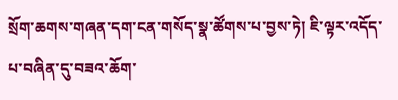སྲོག་ཆགས་གཞན་དག་ངན་གསོད་སྣ་ཚོགས་པ་བྱས་ཏེ། ཇི་ལྟར་འདོད་པ་བཞིན་དུ་བཟའ་ཆོག་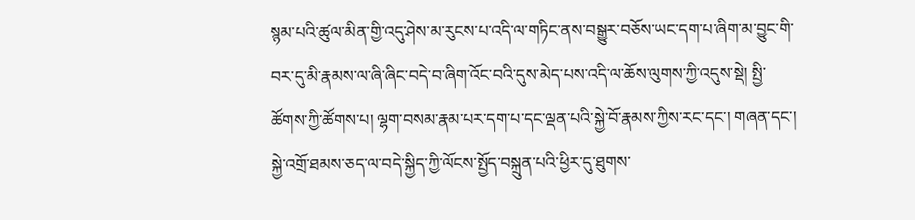སྙམ་པའི་ཚུལ་མིན་གྱི་འདུ་ཤེས་མ་རུངས་པ་འདི་ལ་གཏིང་ནས་བསྒྱུར་བཅོས་ཡང་དག་པ་ཞིག་མ་བྱུང་གི་བར་དུ་མི་རྣམས་ལ་ཞི་ཞིང་བདེ་བ་ཞིག་འོང་བའི་དུས་མེད་པས་འདི་ལ་ཆོས་ལུགས་ཀྱི་འདུས་སྡེ། སྤྱི་ཚོགས་ཀྱི་ཚོགས་པ། ལྷག་བསམ་རྣམ་པར་དག་པ་དང་ལྡན་པའི་སྐྱེ་བོ་རྣམས་ཀྱིས་རང་དང་། གཞན་དང་། སྐྱེ་འགྲོ་ཐམས་ཅད་ལ་བདེ་སྐྱིད་ཀྱི་ལོངས་སྤྱོད་བསྐྲུན་པའི་ཕྱིར་དུ་ཐུགས་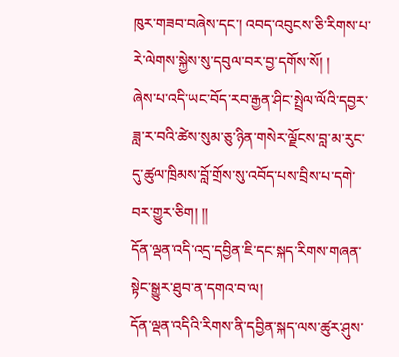ཁུར་གཟབ་བཞེས་དང་། འབད་འབུངས་ཅི་རིགས་པ་རེ་ལེགས་སྐྱེས་སུ་དབུལ་བར་བྱ་དགོས་སོ། །
ཞེས་པ་འདི་ཡང་བོད་རབ་རྒྱན་ཤིང་སྤྲེལ་ལོའི་དབྱར་ཟླ་ར་བའི་ཚེས་སུམ་ཅུ་ཉིན་གསེར་ལྗོངས་བླ་མ་རུང་དུ་ཚུལ་ཁྲིམས་བློ་གྲོས་སུ་འབོད་པས་བྲིས་པ་དགེ་བར་གྱུར་ཅིག། །།
དོན་ལྡན་འདི་འདྲ་དབྱིན་ཇི་དང་སྐད་རིགས་གཞན་སྟེང་སྒྱུར་ཐུབ་ན་དགའ་བ་ལ།
དོན་ལྡན་འདིའི་རིགས་ནི་དབྱིན་སྐད་ལས་ཚུར་ཤུས་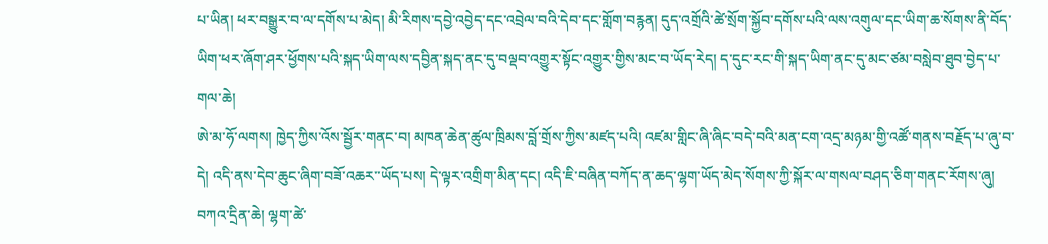པ་ཡིན། ཕར་བསྒྱུར་བ་ལ་དགོས་པ་མེད། མི་རིགས་དབྱེ་འབྱེད་དང་འབྲེལ་བའི་དེབ་དང་གློག་བརྙན། དུད་འགྲོའི་ཚེ་སྲོག་སྐྱོབ་དགོས་པའི་ལས་འགུལ་དང་ཡིག་ཆ་སོགས་ནི་བོད་ཡིག་ཕར་ཞོག་ཤར་ཕྱོགས་པའི་སྐད་ཡིག་ལས་དབྱིན་སྐད་ནང་དུ་བལྡབ་འགྱུར་སྟོང་འགྱུར་གྱིས་མང་བ་ཡོད་རེད། ད་དུང་རང་གི་སྐད་ཡིག་ནང་དུ་མང་ཙམ་བསླེབ་ཐུབ་བྱེད་པ་གལ་ཆེ།
ཨེ་མ་ཧོ་ལགས། ཁྱེད་ཀྱིས་འོས་སྦྱོར་གནང་བ། མཁན་ཆེན་ཚུལ་ཁྲིམས་བློ་གྲོས་ཀྱིས་མཛད་པའི། འཛམ་གླིང་ཞི་ཞིང་བདེ་བའི་མན་ངག་འདྲ་མཉམ་གྱི་འཚོ་གནས་བརྗོད་པ་ཞུ་བ་དེ། འདི་ནས་དེབ་ཆུང་ཞིག་བཟོ་འཆར་་ཡོད་པས། དེ་ལྟར་འགྲིག་མིན་དང། འདི་ཇི་བཞིན་བཀོད་ན་ཆད་ལྷག་ཡོད་མེད་སོགས་ཀྱི་སྐོར་ལ་གསལ་བཤད་ཅིག་གནང་རོགས་ཞུ། བཀའ་དྲིན་ཆེ། ལྷག་ཚེ་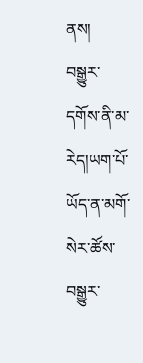ནས།
བསྒྱུར་དགོས་ནི་མ་རེད།ཡག་པོ་ཡོད་ན་མགོ་སེར་ཚོས་བསྒྱུར་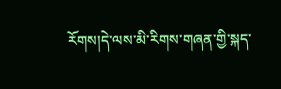རོགས།དེ་ལས་མི་རིགས་གཞན་གྱི་སྐད་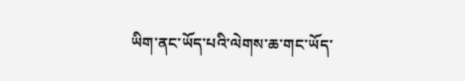ཡིག་ནང་ཡོད་པའི་ལེགས་ཆ་གང་ཡོད་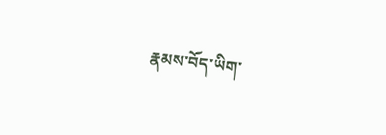རྣམས་བོད་ཡིག་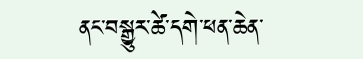ནང་བསྒྱུར་ཚེ་དགེ་ཕན་ཆེན་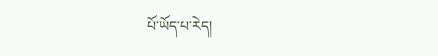པོ་ཡོད་པ་རེད།